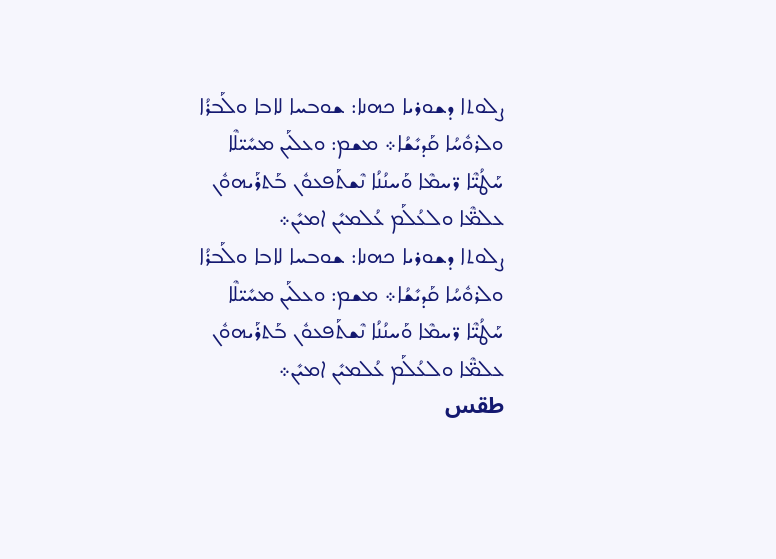ܨܠܘܬܐ ܕܫܘܪܝܐ ܟܗܢܐ: ܫܘܒܚܐ ܠܐܒܐ ܘܠܰܒܪܳܐ ܘܠܪܘܽܚܳܐ ܩܰܕܝܺܫܳܐ܀ ܡܫܡ: ܘܥܠܰܝܢ ܡܚܺܝ̈ܠܶܐ ܚܰܛܳܝ̈ܶܐ ܪ̈ܚܡܶܐ ܘܰܚܢܳܢܳܐ ܢܶܫܬܰܦܥܘܽܢ ܒܰܬܪܰܝܗܘܽܢ ܥܠܡ̈ܶܐ ܘܠܥܳܠܰܡ ܥܳܠܡܝܺܢ ܐܡܝܺܢ܀
ܨܠܘܬܐ ܕܫܘܪܝܐ ܟܗܢܐ: ܫܘܒܚܐ ܠܐܒܐ ܘܠܰܒܪܳܐ ܘܠܪܘܽܚܳܐ ܩܰܕܝܺܫܳܐ܀ ܡܫܡ: ܘܥܠܰܝܢ ܡܚܺܝ̈ܠܶܐ ܚܰܛܳܝ̈ܶܐ ܪ̈ܚܡܶܐ ܘܰܚܢܳܢܳܐ ܢܶܫܬܰܦܥܘܽܢ ܒܰܬܪܰܝܗܘܽܢ ܥܠܡ̈ܶܐ ܘܠܥܳܠܰܡ ܥܳܠܡܝܺܢ ܐܡܝܺܢ܀
طقس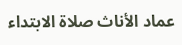عماد الأناث صلاة الابتداء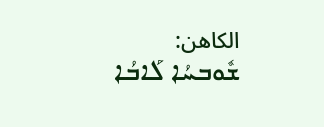الكاهن: ܫܽܘܒܚܳܐ ܠܰܐܒܳܐ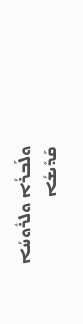ܘܠܰܒܪܳܐ ܘܠܪܽܘܚܳܐ ܩܰܕܺܝܫܳܐ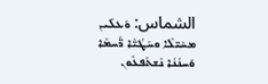الشماس: ܘܰܥܠܰܝܢ ܡܚܺܝ̈ܠܶܐ ܘܚܰܛܳܝ̈ܶܐ ܪ̈ܰܚܡܶܐ ܘܰܚܢܳܢܳܐ ܢܶܫܬܰܦܥܽܘܢ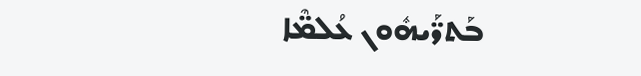ܒܰܬܪ̈ܰܝܗܽܘܢ ܥܳܠܡ̈ܶܐ